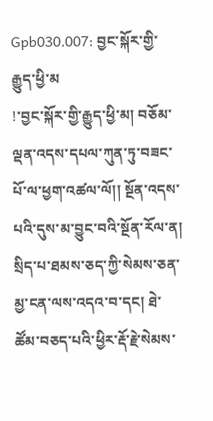Gpb030.007: བྱང་སྐོར་གྱི་རྒྱུད་ཕྱི་མ
!་བྱང་སྐོར་གྱི་རྒྱུད་ཕྱི་མ། བཅོམ་ལྡན་འདས་དཔལ་ཀུན་ཏུ་བཟང་པོ་ལ་ཕྱག་འཚལ་ལོ།། སྔོན་འདས་པའི་དུས་མ་བྱུང་བའི་སྔོན་རོལ་ན། སྲིད་པ་ཐམས་ཅད་ཀྱི་སེམས་ཅན་མྱ་ངན་ལས་འདའ་བ་དང། ཐེ་ཚོམ་བཅད་པའི་ཕྱིར་རྡོ་རྗེ་སེམས་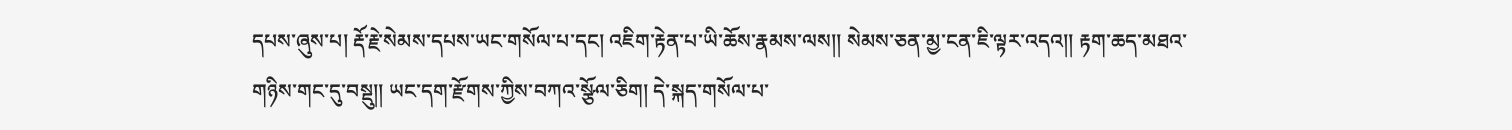དཔས་ཞུས་པ། རྡོ་རྗེ་སེམས་དཔས་ཡང་གསོལ་པ་དང། འཇིག་རྟེན་པ་ཡི་ཆོས་རྣམས་ལས།། སེམས་ཅན་མྱ་ངན་ཇི་ལྟར་འདའ།། རྟག་ཆད་མཐའ་གཉིས་གང་དུ་བསྡུ།། ཡང་དག་རྫོགས་ཀྱིས་བཀའ་སྩོལ་ཅིག། དེ་སྐད་གསོལ་པ་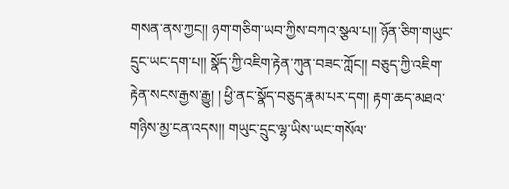གསན་ནས་ཀྱང།། ཉག་གཅིག་ཡབ་ཀྱིས་བཀའ་སྩལ་པ།། ཉོན་ཅིག་གཡུང་དྲུང་ཡང་དག་པ།། སྣོད་ཀྱི་འཇིག་རྟེན་ཀུན་བཟང་ཀློང།། བཅུད་ཀྱི་འཇིག་རྟེན་སངས་རྒྱས་རྒྱུ། ། ཕྱི་ནང་སྣོད་བཅུད་རྣམ་པར་དག། རྟག་ཆད་མཐའ་གཉིས་མྱ་ངན་འདས།། གཡུང་དྲུང་ལྷ་ཡིས་ཡང་གསོལ་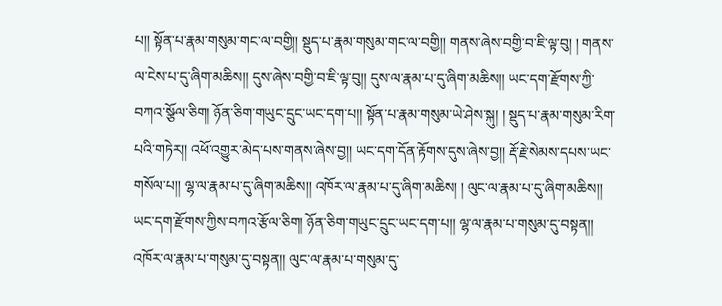པ།། སྟོན་པ་རྣམ་གསུམ་གང་ལ་བགྱི།། སྡུད་པ་རྣམ་གསུམ་གང་ལ་བགྱི།། གནས་ཞེས་བགྱི་བ་ཇི་ལྟ་བུ། ། གནས་ལ་ངེས་པ་དུ་ཞིག་མཆིས།། དུས་ཞེས་བགྱི་བ་ཇི་ལྟ་བུ།། དུས་ལ་རྣམ་པ་དུ་ཞིག་མཆིས།། ཡང་དག་རྫོགས་ཀྱི་བཀའ་སྩོལ་ཅིག། ཉོན་ཅིག་གཡུང་དྲུང་ཡང་དག་པ།། སྟོན་པ་རྣམ་གསུམ་ཡེ་ཤེས་སྐུ། ། སྡུད་པ་རྣམ་གསུམ་རིག་པའི་གཏེར།། འཕོ་འགྱུར་མེད་པས་གནས་ཞེས་བྱ།། ཡང་དག་དོན་རྟོགས་དུས་ཞེས་བྱ།། རྡོ་རྗེ་སེམས་དཔས་ཡང་གསོལ་པ།། ལྷ་ལ་རྣམ་པ་དུ་ཞིག་མཆིས།། འཁོར་ལ་རྣམ་པ་དུ་ཞིག་མཆིས། ། ལུང་ལ་རྣམ་པ་དུ་ཞིག་མཆིས།། ཡང་དག་རྫོགས་ཀྱིས་བཀའ་རྩོལ་ཅིག། ཉོན་ཅིག་གཡུང་དྲུང་ཡང་དག་པ།། ལྷ་ལ་རྣམ་པ་གསུམ་དུ་བསྟན།། འཁོར་ལ་རྣམ་པ་གསུམ་དུ་བསྟན།། ལུང་ལ་རྣམ་པ་གསུམ་དུ་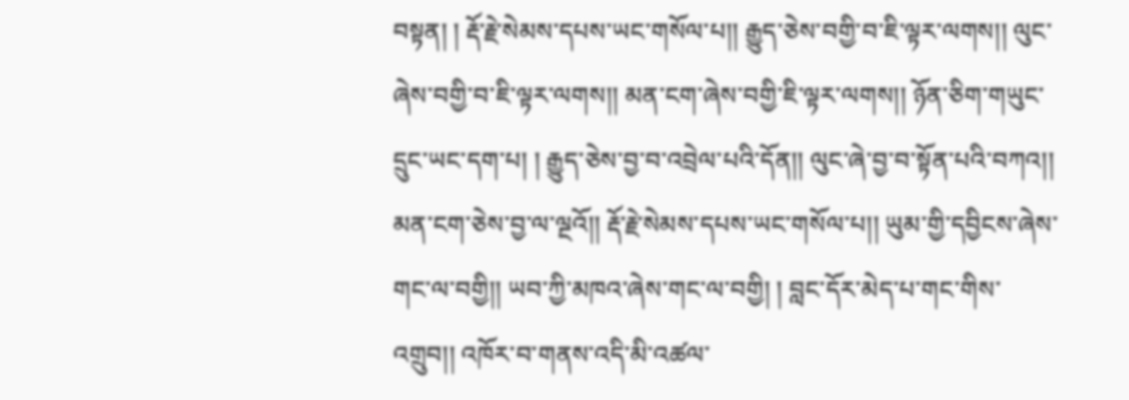བསྟན། ། རྡོ་རྗེ་སེམས་དཔས་ཡང་གསོལ་པ།། རྒྱུད་ཅེས་བགྱི་བ་ཇི་ལྟར་ལགས།། ལུང་ཞེས་བགྱི་བ་ཇི་ལྟར་ལགས།། མན་ངག་ཞེས་བགྱི་ཇི་ལྟར་ལགས།། ཉོན་ཅིག་གཡུང་དྲུང་ཡང་དག་པ། ། རྒྱུད་ཅེས་བྱ་བ་འབྲེལ་པའི་དོན།། ལུང་ཞེ་བྱ་བ་སྟོན་པའི་བཀའ།། མན་ངག་ཅེས་བྱ་ལ་ལྔའོ།། རྡོ་རྗེ་སེམས་དཔས་ཡང་གསོལ་པ།། ཡུམ་གྱི་དབྱིངས་ཞེས་གང་ལ་བགྱི།། ཡབ་ཀྱི་མཁའ་ཞེས་གང་ལ་བགྱི། ། བླང་དོར་མེད་པ་གང་གིས་འགྲུབ།། འཁོར་བ་གནས་འདི་མི་འཚལ་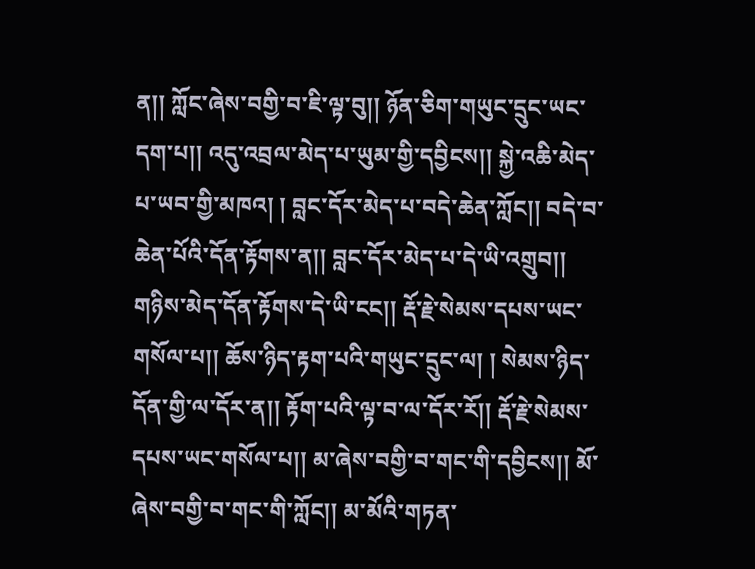ན།། ཀློང་ཞེས་བགྱི་བ་ཇི་ལྟ་བུ།། ཉོན་ཅིག་གཡུང་དྲུང་ཡང་དག་པ།། འདུ་འབྲལ་མེད་པ་ཡུམ་གྱི་དབྱིངས།། སྐྱེ་འཆི་མེད་པ་ཡབ་གྱི་མཁའ། ། བླང་དོར་མེད་པ་བདེ་ཆེན་ཀློང།། བདེ་བ་ཆེན་པོའི་དོན་རྟོགས་ན།། བླང་དོར་མེད་པ་དེ་ཡི་འགྲུབ།། གཉིས་མེད་དོན་རྟོགས་དེ་ཡི་ངང།། རྡོ་རྗེ་སེམས་དཔས་ཡང་གསོལ་པ།། ཆོས་ཉིད་རྟག་པའི་གཡུང་དྲུང་ལ། ། སེམས་ཉིད་དོན་གྱི་ལ་དོར་ན།། རྟོག་པའི་ལྟ་བ་ལ་དོར་རོ།། རྡོ་རྗེ་སེམས་དཔས་ཡང་གསོལ་པ།། མ་ཞེས་བགྱི་བ་གང་གི་དབྱིངས།། མོ་ཞེས་བགྱི་བ་གང་གི་ཀློང།། མ་མོའི་གཏན་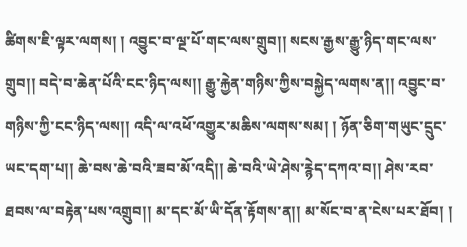ཚིགས་ཇི་ལྟར་ལགས། ། འབྱུང་བ་ལྔ་པོ་གང་ལས་གྲུབ།། སངས་རྒྱས་རྒྱུ་ཉིད་གང་ལས་གྲུབ།། བདེ་བ་ཆེན་པོའི་ངང་ཉིད་ལས།། རྒྱུ་རྐྱེན་གཉིས་ཀྱིས་བསྐྱེད་ལགས་ན།། འབྱུང་བ་གཉིས་ཀྱི་ངང་ཉིད་ལས།། འདི་ལ་འཕོ་འགྱུར་མཆིས་ལགས་སམ། ། ཉོན་ཅིག་གཡུང་དྲུང་ཡང་དག་པ།། ཆེ་བས་ཆེ་བའི་ཟབ་མོ་འདི།། ཆེ་བའི་ཡེ་ཤེས་རྙེད་དཀའ་བ།། ཤེས་རབ་ཐབས་ལ་བརྟེན་པས་འགྲུབ།། མ་དང་མོ་ཡི་དོན་རྟོགས་ན།། མ་སོང་བ་ན་ངེས་པར་ཐོབ། །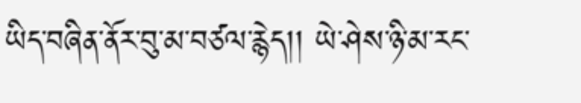ཡིད་བཞིན་ནོར་བུ་མ་བཙལ་རྙེད།། ཡེ་ཤེས་ཉི་མ་རང་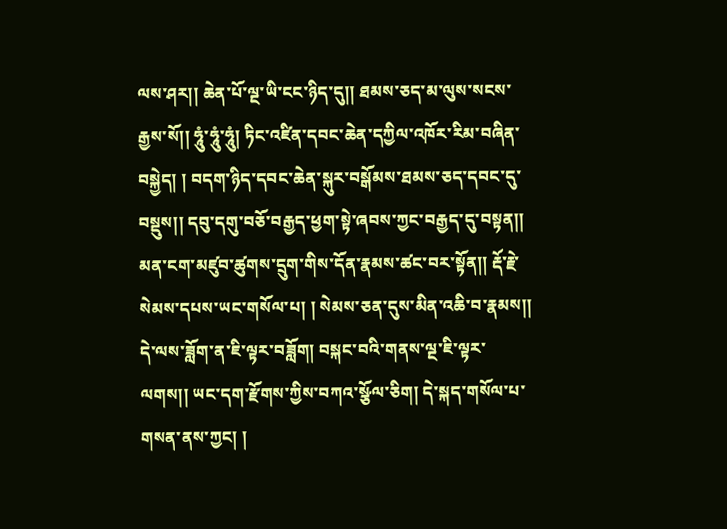ལས་ཤར།། ཆེན་པོ་ལྔ་ཡི་ངང་ཉིད་དུ།། ཐམས་ཅད་མ་ལུས་སངས་རྒྱས་སོ།། ཧཱུཾ་ཧཱུཾ་ཧཱུཾ། ཏིང་འཛིན་དབང་ཆེན་དཀྱིལ་འཁོར་རིམ་བཞིན་བསྐྱེད། ། བདག་ཉིད་དབང་ཆེན་སྐུར་བསྒོམས་ཐམས་ཅད་དབང་དུ་བསྡུས།། དབུ་དགུ་བཅོ་བརྒྱད་ཕྱག་སྟེ་ཞབས་ཀྱང་བརྒྱད་དུ་བསྟན།། མན་ངག་མཛུབ་ཚུགས་དྲུག་གིས་དོན་རྣམས་ཚང་བར་སྟོན།། རྡོ་རྗེ་སེམས་དཔས་ཡང་གསོལ་པ། ། སེམས་ཅན་དུས་མིན་འཆི་བ་རྣམས།། དེ་ལས་ཟློག་ན་ཇི་ལྟར་བཟློག། བསྐང་བའི་གནས་ལྔ་ཇི་ལྟར་ལགས།། ཡང་དག་རྫོགས་ཀྱིས་བཀའ་སྩོལ་ཅིག། དེ་སྐད་གསོལ་པ་གསན་ནས་ཀྱང། །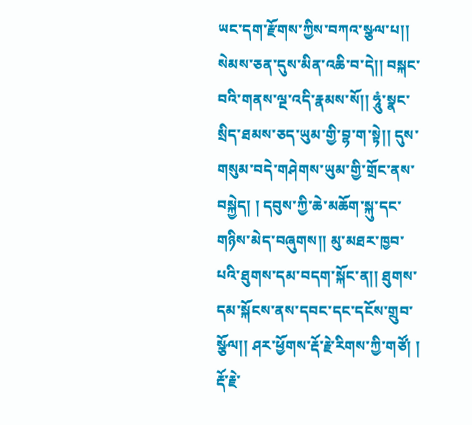ཡང་དག་རྫོགས་ཀྱིས་བཀའ་སྩལ་པ།། སེམས་ཅན་དུས་མིན་འཆི་བ་དེ།། བསྐང་བའི་གནས་ལྔ་འདི་རྣམས་སོ།། ཧཱུཾ་སྣང་སྲིད་ཐམས་ཅད་ཡུམ་གྱི་བྷ་ག་སྟེ།། དུས་གསུམ་བདེ་གཤེགས་ཡུམ་གྱི་གྲོང་ནས་བསྐྱེད། ། དབུས་ཀྱི་ཆེ་མཆོག་སྐུ་དང་གཉིས་མེད་བཞུགས།། མུ་མཐར་ཁྱབ་པའི་ཐུགས་དམ་བདག་སྐོང་ན།། ཐུགས་དམ་སྐོངས་ནས་དབང་དང་དངོས་གྲུབ་སྩོལ།། ཤར་ཕྱོགས་རྡོ་རྗེ་རིགས་ཀྱི་གཙོ། ། རྡོ་རྗེ་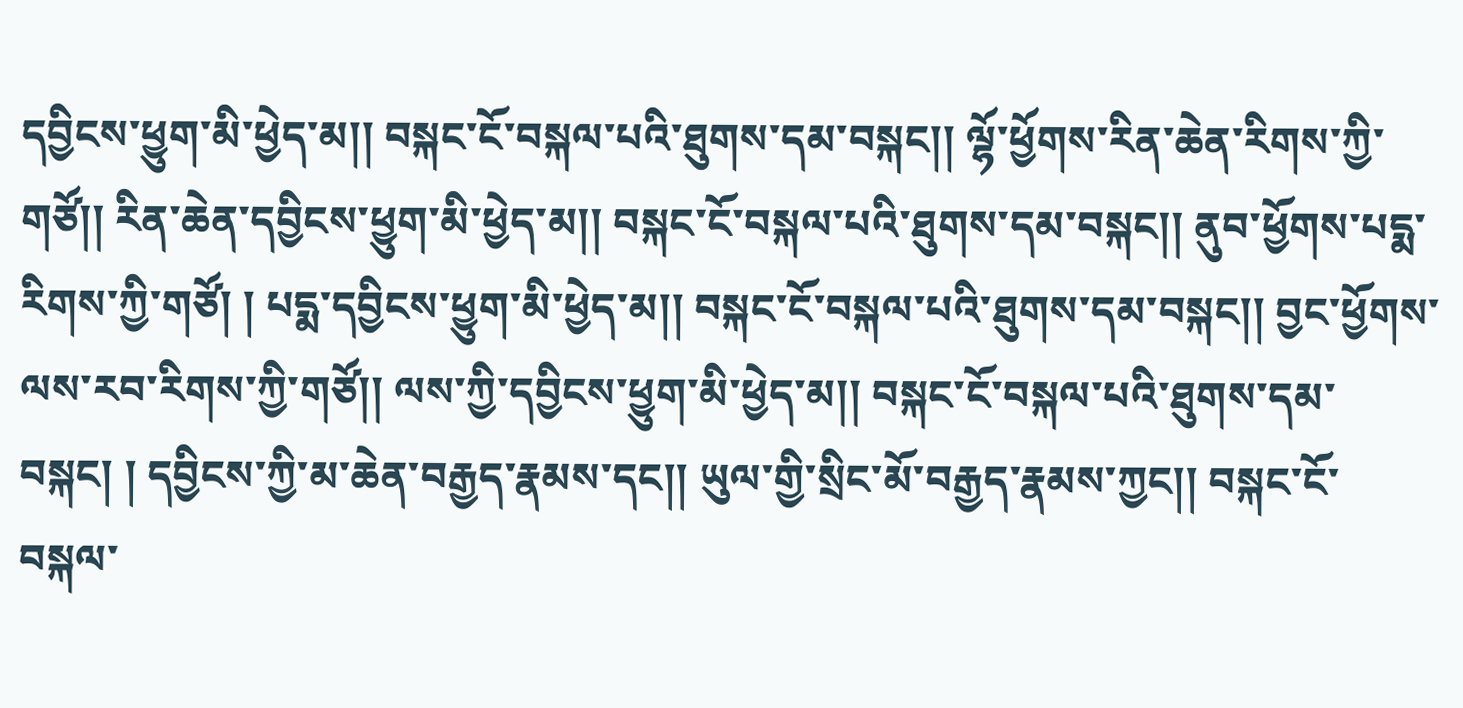དབྱིངས་ཕྱུག་མི་ཕྱེད་མ།། བསྐང་ངོ་བསྐལ་པའི་ཐུགས་དམ་བསྐང།། ལྷོ་ཕྱོགས་རིན་ཆེན་རིགས་ཀྱི་གཙོ།། རིན་ཆེན་དབྱིངས་ཕྱུག་མི་ཕྱེད་མ།། བསྐང་ངོ་བསྐལ་པའི་ཐུགས་དམ་བསྐང།། ནུབ་ཕྱོགས་པདྨ་རིགས་ཀྱི་གཙོ། ། པདྨ་དབྱིངས་ཕྱུག་མི་ཕྱེད་མ།། བསྐང་ངོ་བསྐལ་པའི་ཐུགས་དམ་བསྐང།། བྱང་ཕྱོགས་ལས་རབ་རིགས་ཀྱི་གཙོ།། ལས་ཀྱི་དབྱིངས་ཕྱུག་མི་ཕྱེད་མ།། བསྐང་ངོ་བསྐལ་པའི་ཐུགས་དམ་བསྐང། ། དབྱིངས་ཀྱི་མ་ཆེན་བརྒྱད་རྣམས་དང།། ཡུལ་གྱི་སྲིང་མོ་བརྒྱད་རྣམས་ཀྱང།། བསྐང་ངོ་བསྐལ་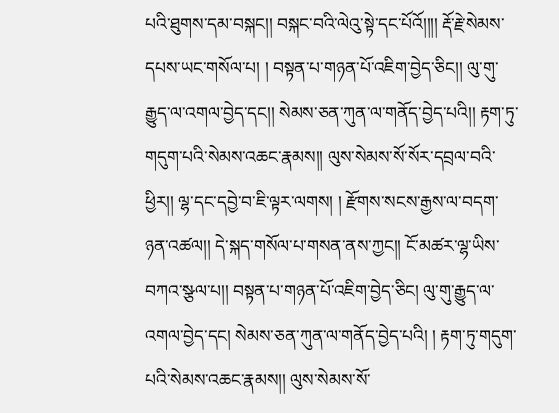པའི་ཐུགས་དམ་བསྐང།། བསྐང་བའི་ལེའུ་སྟེ་དང་པོའོ།།།། རྡོ་རྗེ་སེམས་དཔས་ཡང་གསོལ་པ། ། བསྟན་པ་གཉན་པོ་འཇིག་བྱེད་ཅིང།། ལུ་གུ་རྒྱུད་ལ་འགལ་བྱེད་དང།། སེམས་ཅན་ཀུན་ལ་གནོད་བྱེད་པའི།། རྟག་ཏུ་གདུག་པའི་སེམས་འཆང་རྣམས།། ལུས་སེམས་སོ་སོར་དབྲལ་བའི་ཕྱིར།། ལྷ་དང་དབྱེ་བ་ཇི་ལྟར་ལགས། ། རྫོགས་སངས་རྒྱས་ལ་བདག་ཉན་འཚལ།། དེ་སྐད་གསོལ་པ་གསན་ནས་ཀྱང།། ངོ་མཚར་ལྷ་ཡིས་བཀའ་སྩལ་པ།། བསྟན་པ་གཉན་པོ་འཇིག་བྱེད་ཅིང། ལུ་གུ་རྒྱུད་ལ་འགལ་བྱེད་དང། སེམས་ཅན་ཀུན་ལ་གནོད་བྱེད་པའི། ། རྟག་ཏུ་གདུག་པའི་སེམས་འཆང་རྣམས།། ལུས་སེམས་སོ་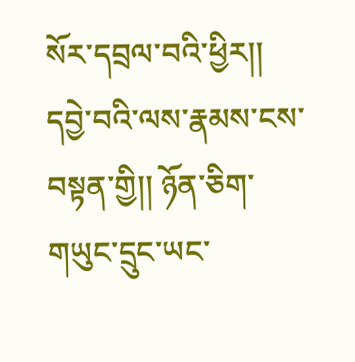སོར་དབྲལ་བའི་ཕྱིར།། དབྱེ་བའི་ལས་རྣམས་ངས་བསྟན་གྱི།། ཉོན་ཅིག་གཡུང་དྲུང་ཡང་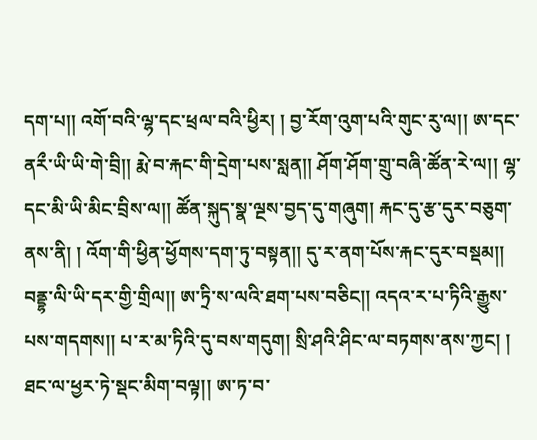དག་པ།། འགོ་བའི་ལྷ་དང་ཕྲལ་བའི་ཕྱིར། ། བྱ་རོག་འུག་པའི་གུང་རུ་ལ།། ཨ་དང་ནརྀ་ཡི་ཡི་གེ་བྲི།། རྨེ་བ་རྐང་གི་དྲེག་པས་སླན།། ཤོག་ཤོག་གྲུ་བཞི་ཚོན་རེ་ལ།། ལྷ་དང་མི་ཡི་མིང་བྲིས་ལ།། ཚོན་སྐུད་སྣ་ལྔས་བྱད་དུ་གཞུག། རྐང་དུ་རྩ་དུར་བཅུག་ནས་ནི། ། འོག་གི་ཕྱིན་ཕྱོགས་དག་ཏུ་བསྟན།། དུ་ར་ནག་པོས་རྐང་དུར་བསྡམ།། བནྡྷ་ལི་ཡི་དར་གྱི་གྲིལ།། ཨ་ཏྲི་ས་ལའི་ཐག་པས་བཅིང།། འདའ་ར་པ་ཏིའི་རྒྱུས་པས་གདགས།། པ་ར་མ་ཏིའི་དུ་བས་གདུག། སྲི་ཤའི་ཤིང་ལ་བཏགས་ནས་ཀྱང། ། ཐང་ལ་ཕྱར་ཏེ་སྡང་མིག་བལྟ།། ཨ་ཏ་བ་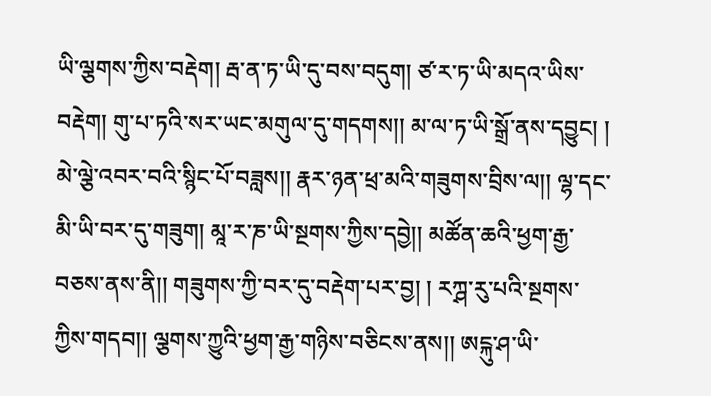ཡི་ལྕགས་ཀྱིས་བརྡེག། རྦ་ན་ཏ་ཡི་དུ་བས་བདུག། ཙ་ར་ཏ་ཡི་མདའ་ཡིས་བརྡེག། གུ་པ་ཏའི་སར་ཡང་མགུལ་དུ་གདགས།། མ་ལ་ཏ་ཡི་སྒྲོ་ནས་དབྱུང། ། མེ་ལྕེ་འབར་བའི་སྙིང་པོ་བཟླས།། རྣར་ཉན་ཕྲ་མའི་གཟུགས་བྲིས་ལ།། ལྷ་དང་མི་ཡི་བར་དུ་གཟུག། མཱ་ར་ཎ་ཡི་སྔགས་ཀྱིས་དབྱེ།། མཚོན་ཆའི་ཕྱག་རྒྱ་བཅས་ནས་ནི།། གཟུགས་ཀྱི་བར་དུ་བརྡེག་པར་བྱ། ། རཀྴ་རུ་པའི་སྔགས་ཀྱིས་གདབ།། ལྕགས་ཀྱུའི་ཕྱག་རྒྱ་གཉིས་བཅིངས་ནས།། ཨངྐུ་ཤ་ཡི་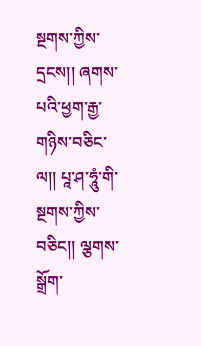སྔགས་ཀྱིས་དྲངས།། ཞགས་པའི་ཕྱག་རྒྱ་གཉིས་བཅིང་ལ།། པཱ་ཤ་ཧཱུཾ་གི་སྔགས་ཀྱིས་བཅིང།། ལྕགས་སྒྲོག་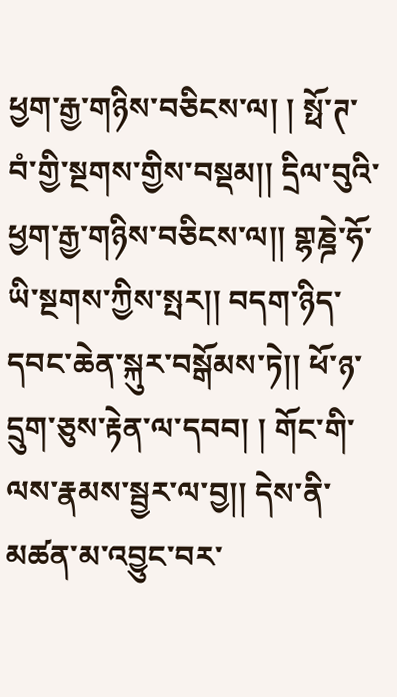ཕྱག་རྒྱ་གཉིས་བཅིངས་ལ། ། སྥོ་ཊ་བཾ་གྱི་སྔགས་གྱིས་བསྡམ།། དྲིལ་བུའི་ཕྱག་རྒྱ་གཉིས་བཅིངས་ལ།། གྷཎྜེ་ཧོ་ཡི་སྔགས་ཀྱིས་སྤར།། བདག་ཉིད་དབང་ཆེན་སྐུར་བསྒོམས་ཏེ།། ཕོ་ཉ་དྲུག་ཅུས་རྟེན་ལ་དབབ། ། གོང་གི་ལས་རྣམས་སྦྱར་ལ་བྱ།། དེས་ནི་མཚན་མ་འབྱུང་བར་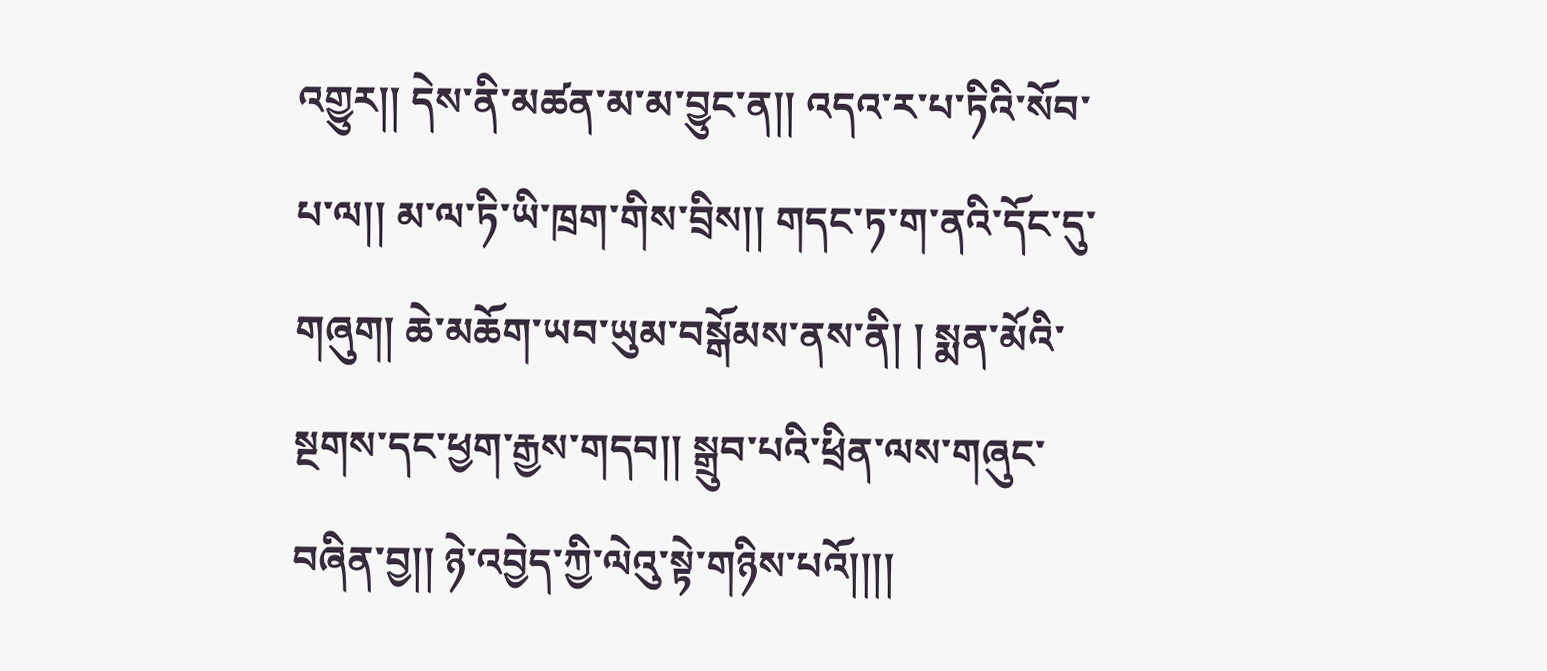འགྱུར།། དེས་ནི་མཚན་མ་མ་བྱུང་ན།། འདའ་ར་པ་ཏིའི་སོབ་པ་ལ།། མ་ལ་ཏི་ཡི་ཁྲག་གིས་བྲིས།། གདང་ཏ་ག་ནའི་དོང་དུ་གཞུག། ཆེ་མཆོག་ཡབ་ཡུམ་བསྒོམས་ནས་ནི། ། སྨན་མོའི་སྔགས་དང་ཕྱག་རྒྱས་གདབ།། སྒྲུབ་པའི་ཕྲིན་ལས་གཞུང་བཞིན་བྱ།། ཉེ་འབྱེད་ཀྱི་ལེའུ་སྟེ་གཉིས་པའོ།།།།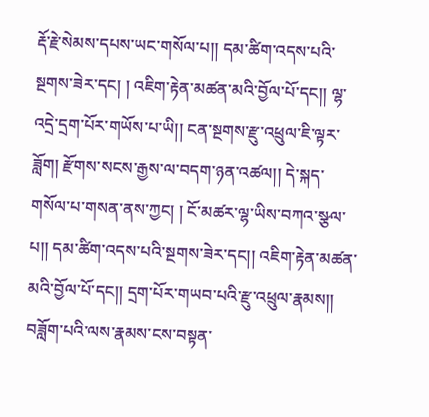རྡོ་རྗེ་སེམས་དཔས་ཡང་གསོལ་པ།། དམ་ཚིག་འདས་པའི་སྔགས་ཟེར་དང། ། འཇིག་རྟེན་མཚན་མའི་བྱོལ་པོ་དང།། ལྷ་འདྲེ་དྲག་པོར་གཡོས་པ་ཡི།། ངན་སྔགས་རྫུ་འཕྲུལ་ཇི་ལྟར་ཟློག། རྫོགས་སངས་རྒྱས་ལ་བདག་ཉན་འཚལ།། དེ་སྐད་གསོལ་པ་གསན་ནས་ཀྱང། ། ངོ་མཚར་ལྷ་ཡིས་བཀའ་སྩལ་པ།། དམ་ཚིག་འདས་པའི་སྔགས་ཟེར་དང།། འཇིག་རྟེན་མཚན་མའི་བྱོལ་པོ་དང།། དྲག་པོར་གཡབ་པའི་རྫུ་འཕྲུལ་རྣམས།། བཟློག་པའི་ལས་རྣམས་ངས་བསྟན་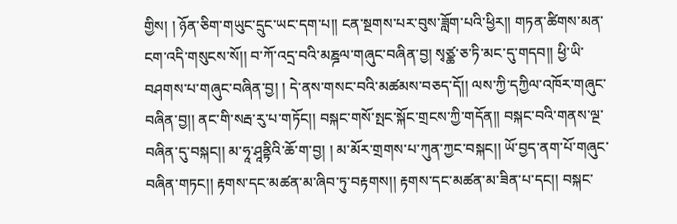གྱིས། ། ཉོན་ཅིག་གཡུང་དྲུང་ཡང་དག་པ།། ངན་སྔགས་པར་བུས་ཟློག་པའི་ཕྱིར།། གཏན་ཚིགས་མན་ངག་འདི་གསུངས་སོ།། བ་ཀོ་འདྲ་བའི་མཎྜལ་གཞུང་བཞིན་བྱ། སྭཙྪ་ཅ་ཏི་མང་དུ་གདབ།། ཕྱི་ཡི་བཤགས་པ་གཞུང་བཞིན་བྱ། ། དེ་ནས་གསང་བའི་མཚམས་བཅད་དོ།། ལས་ཀྱི་དཀྱིལ་འཁོར་གཞུང་བཞིན་བྱ།། ནང་གི་སརྦ་རུ་པ་གཏོང།། བསྐང་གསོ་སྤང་སྐོང་གྲངས་ཀྱི་གདོན།། བསྐང་བའི་གནས་ལྔ་བཞིན་དུ་བསྐང།། མ་ཧཱ་ཤཱནྟིའི་ཆོ་ག་བྱ། ། མ་མོར་གྲགས་པ་ཀུན་ཀྱང་བསྐང།། ཡོ་བྱད་ནག་པོ་གཞུང་བཞིན་གཏང།། རྟགས་དང་མཚན་མ་ཞིབ་ཏུ་བརྟགས།། རྟགས་དང་མཚན་མ་ཟིན་པ་དང།། བསྐང་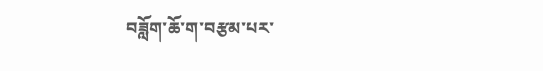བཟློག་ཆོ་ག་བརྩམ་པར་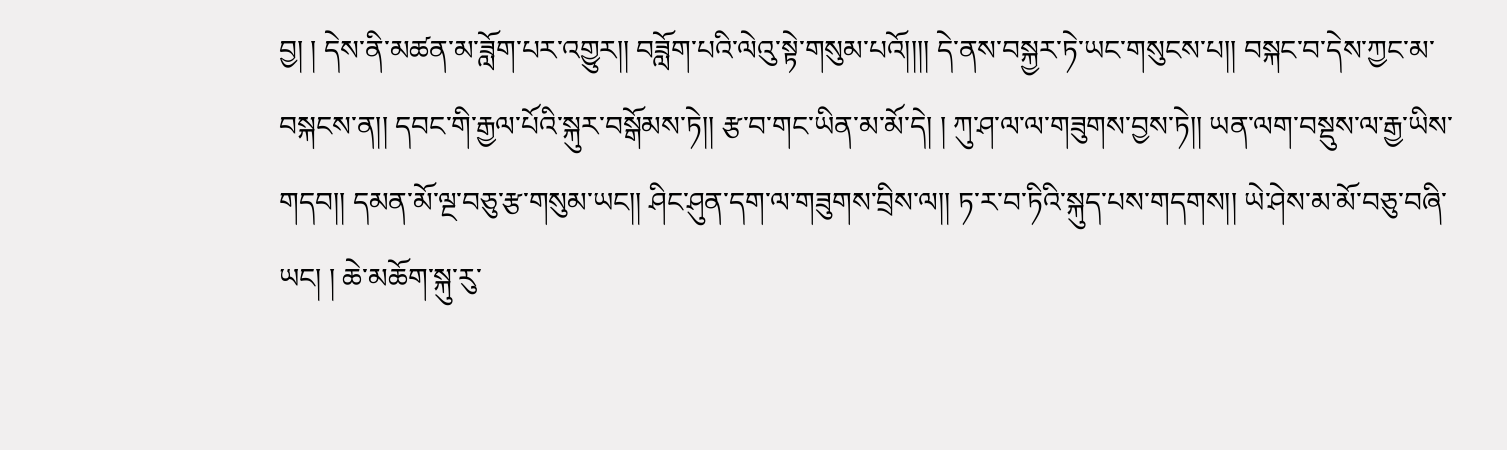བྱ། ། དེས་ནི་མཚན་མ་ཟློག་པར་འགྱུར།། བཟློག་པའི་ལེའུ་སྟེ་གསུམ་པའོ།།།། དེ་ནས་བསྐྱར་ཏེ་ཡང་གསུངས་པ།། བསྐང་བ་དེས་ཀྱང་མ་བསྐངས་ན།། དབང་གི་རྒྱལ་པོའི་སྐུར་བསྒོམས་ཏེ།། རྩ་བ་གང་ཡིན་མ་མོ་དེ། ། ཀུ་ཤ་ལ་ལ་གཟུགས་བྱས་ཏེ།། ཡན་ལག་བསྡུས་ལ་རྒྱ་ཡིས་གདབ།། དམན་མོ་ལྔ་བཅུ་རྩ་གསུམ་ཡང།། ཤིང་ཤུན་དག་ལ་གཟུགས་བྲིས་ལ།། ཏ་ར་བ་ཏིའི་སྐུད་པས་གདགས།། ཡེ་ཤེས་མ་མོ་བཅུ་བཞི་ཡང། ། ཆེ་མཆོག་སྐུ་རུ་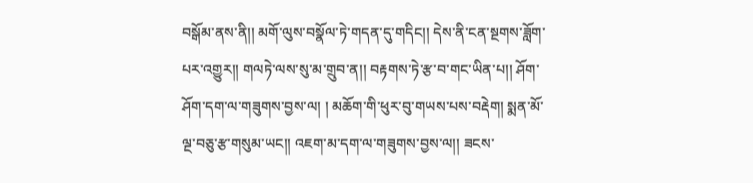བསྒོམ་ནས་ནི།། མགོ་ལུས་བསྣོལ་ཏེ་གདན་དུ་གདིང།། དེས་ནི་ངན་སྔགས་ཟློག་པར་འགྱུར།། གལཏེ་ལས་སུ་མ་གྲུབ་ན།། བརྟགས་ཏེ་རྩ་བ་གང་ཡིན་པ།། ཤོག་ཤོག་དག་ལ་གཟུགས་བྱས་ལ། ། མཆོག་གི་ཕུར་བུ་གཡས་པས་བརྡེག། སྨན་མོ་ལྔ་བཅུ་རྩ་གསུམ་ཡང།། འཇག་མ་དག་ལ་གཟུགས་བྱས་ལ།། ཟངས་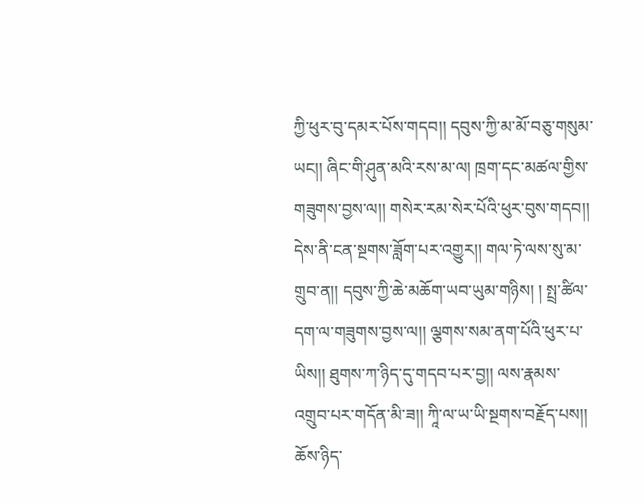ཀྱི་ཕུར་བུ་དམར་པོས་གདབ།། དབུས་ཀྱི་མ་མོ་བཅུ་གསུམ་ཡང།། ཞིང་གི་ཤུན་མའི་རས་མ་ལ། ཁྲག་དང་མཚལ་གྱིས་གཟུགས་བྱས་ལ།། གསེར་རམ་སེར་པོའི་ཕུར་བུས་གདབ།། དེས་ནི་ངན་སྔགས་ཟློག་པར་འགྱུར།། གལ་ཏེ་ལས་སུ་མ་གྲུབ་ན།། དབུས་ཀྱི་ཆེ་མཆོག་ཡབ་ཡུམ་གཉིས། ། སྤྲ་ཚིལ་དག་ལ་གཟུགས་བྱས་ལ།། ལྕགས་སམ་ནག་པོའི་ཕུར་པ་ཡིས།། ཐུགས་ཀ་ཉིད་དུ་གདབ་པར་བྱ།། ལས་རྣམས་འགྲུབ་པར་གདོན་མི་ཟ།། ཀཱི་ལ་ཡ་ཡི་སྔགས་བརྗོད་པས།། ཆོས་ཉིད་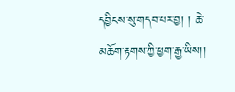དབྱིངས་སུ་གདབ་པར་བྱ། ། ཆེ་མཆོག་རྟགས་ཀྱི་ཕྱག་རྒྱ་ཡིས།།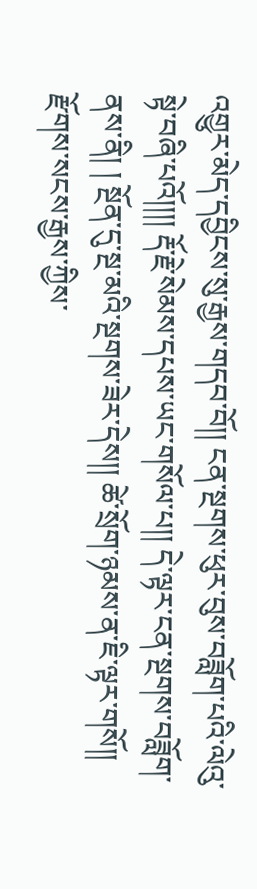འགྱུར་མེད་དབྱིངས་སུ་རྒྱས་གདབ་བོ།། ངན་སྔགས་ཕུར་བུས་བཟློག་པའི་ལེའུ་སྟེ་བཞི་པའོ།།།། རྡོ་རྗེ་སེམས་དཔས་ཡང་གསོལ་པ།། དེ་ལྟར་ངན་སྔགས་བཟློག་ནས་ནི། ། སྔོན་དུ་སྔ་མའི་སྔགས་ཟེར་དེས།། ཚེ་སྲོག་ཉམས་ན་ཇི་ལྟར་གསོ།། རྫོགས་སངས་རྒྱས་ཀྱིས་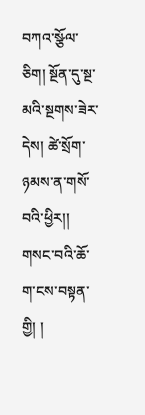བཀའ་སྩོལ་ཅིག། སྔོན་དུ་སྔ་མའི་སྔགས་ཟེར་དེས། ཚེ་སྲོག་ཉམས་ན་གསོ་བའི་ཕྱིར།། གསང་བའི་ཆོ་ག་ངས་བསྟན་གྱི། །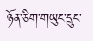ཉོན་ཅིག་གཡུང་དྲུང་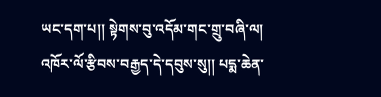ཡང་དག་པ།། སྟེགས་བུ་འདོམ་གང་གྲུ་བཞི་ལ། འཁོར་ལོ་རྩིབས་བརྒྱད་དེ་དབུས་སུ།། པདྨ་ཆེན་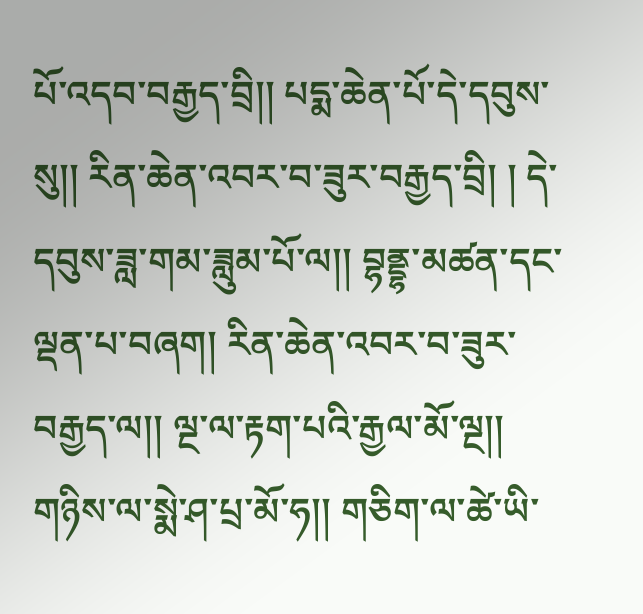པོ་འདབ་བརྒྱད་བྲི།། པདྨ་ཆེན་པོ་དེ་དབུས་སུ།། རིན་ཆེན་འབར་བ་ཟུར་བརྒྱད་བྲི། ། དེ་དབུས་ཟླ་གམ་ཟླུམ་པོ་ལ།། བྷནྡྷ་མཚན་དང་ལྡན་པ་བཞག། རིན་ཆེན་འབར་བ་ཟུར་བརྒྱད་ལ།། ལྔ་ལ་རྟག་པའི་རྒྱལ་མོ་ལྔ།། གཉིས་ལ་སྨེ་ཤ་པྲ་མོ་ཧ།། གཅིག་ལ་ཚེ་ཡི་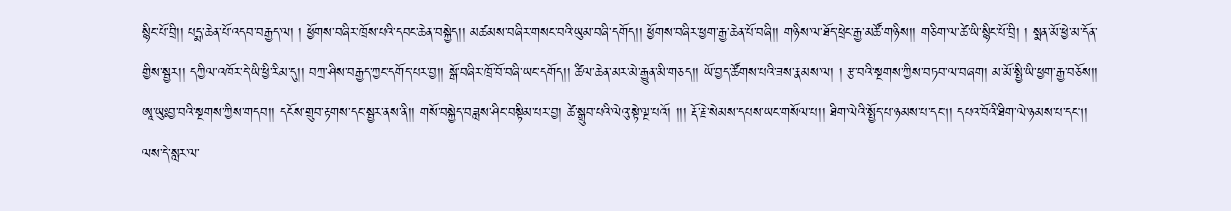སྙིང་པོ་བྲི།། པདྨ་ཆེན་པོ་འདབ་བརྒྱད་ལ། ། ཕྱོགས་བཞིར་ཁྲོས་པའི་དབང་ཆེན་བསྐྱེད།། མཚམས་བཞིར་གསང་བའི་ཡུམ་བཞི་དགོད།། ཕྱོགས་བཞིར་ཕྱག་རྒྱ་ཆེན་པོ་བཞི།། གཉིས་ལ་ཐོད་ཕྲེང་རྒྱ་མཚོ་གཉིས།། གཅིག་ལ་ཚེ་ཡི་སྙིང་པོ་བྲི། ། སྨན་མོ་ཕྱེ་མ་དོན་གྱིས་སྦྱར།། དཀྱིལ་འཁོར་དེ་ཡི་ཕྱི་རིམ་དུ།། བཀྲ་ཤིས་བརྒྱད་ཀྱང་དགོད་པར་བྱ།། སྒོ་བཞིར་ཁྲོ་བོ་བཞི་ཡང་དགོད།། ཚིལ་ཆེན་མར་མེ་རྒྱུན་མི་གཅད།། ཡོ་བྱད་ཚོགས་པའི་ཟས་རྣམས་ལ། ། རྩ་བའི་སྔགས་ཀྱིས་བཏབ་ལ་བཞག། མ་མོ་སྤྱི་ཡི་ཕྱག་རྒྱ་བཅོས།། ཨཱ་ཡུཿབྱ་བའི་སྔགས་ཀྱིས་གདབ།། དངོས་གྲུབ་རྟགས་དང་སྦྱར་ནས་ནི།། གསོ་བསྐྱེད་བཟླས་ཤིང་བསྟིམ་པར་བྱ། ཚེ་སྒྲུབ་པའི་ལེའུ་སྟེ་ལྔ་པའོ། །།། རྡོ་རྗེ་སེམས་དཔས་ཡང་གསོལ་པ།། ཐིག་ལེའི་སྤྱོད་པ་ཉམས་པ་དང།། དཔའ་བོའི་ཐིག་ལེ་ཉམས་པ་དང།། ལས་དེ་སླར་ལ་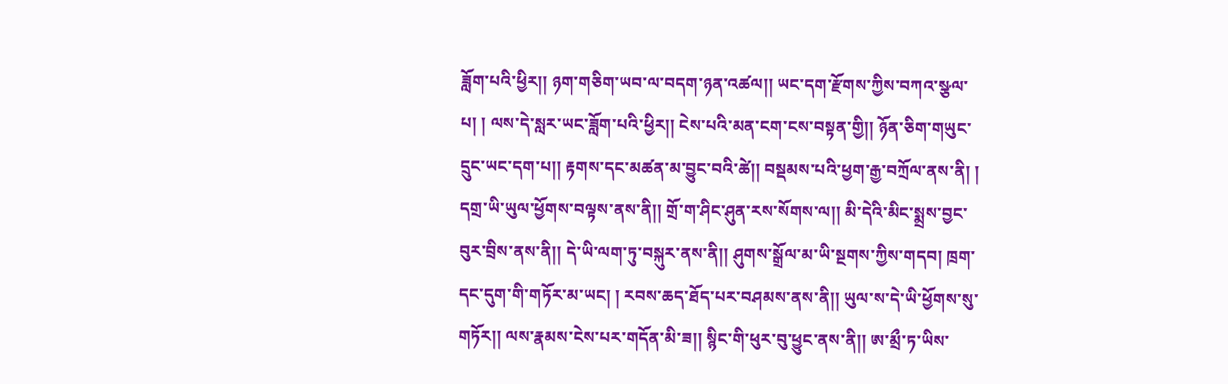ཟློག་པའི་ཕྱིར།། ཉག་གཅིག་ཡབ་ལ་བདག་ཉན་འཚལ།། ཡང་དག་རྫོགས་ཀྱིས་བཀའ་སྩལ་པ། ། ལས་དེ་སླར་ཡང་ཟློག་པའི་ཕྱིར།། ངེས་པའི་མན་ངག་ངས་བསྟན་གྱི།། ཉོན་ཅིག་གཡུང་དྲུང་ཡང་དག་པ།། རྟགས་དང་མཚན་མ་བྱུང་བའི་ཚེ།། བསྡམས་པའི་ཕྱག་རྒྱ་བཀྲོལ་ནས་ནི། ། དགྲ་ཡི་ཡུལ་ཕྱོགས་བལྟས་ནས་ནི།། གྲོ་ག་ཤིང་ཤུན་རས་སོགས་ལ།། མི་དེའི་མིང་སྨྲས་བྱང་བུར་བྲིས་ནས་ནི།། དེ་ཡི་ལག་ཏུ་བསྐུར་ནས་ནི།། ཤུགས་སྒྲོལ་མ་ཡི་སྔགས་ཀྱིས་གདབ། ཁྲག་དང་དུག་གི་གཏོར་མ་ཡང། ། རབས་ཆད་ཐོད་པར་བཤམས་ནས་ནི།། ཡུལ་ས་དེ་ཡི་ཕྱོགས་སུ་གཏོར།། ལས་རྣམས་ངེས་པར་གདོན་མི་ཟ།། སྙིང་གི་ཕུར་བུ་ཕྱུང་ནས་ནི།། ཨ་མྲྀ་ཏ་ཡིས་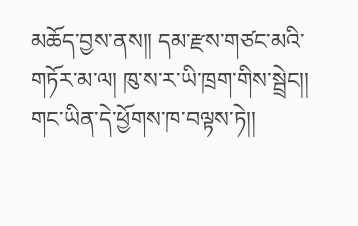མཆོད་བྱས་ནས།། དམ་རྫས་གཙང་མའི་གཏོར་མ་ལ། ཁུ་ས་ར་ཡི་ཁྲག་གིས་སྦྲེང།། གང་ཡིན་དེ་ཕྱོགས་ཁ་བལྟས་ཏེ།།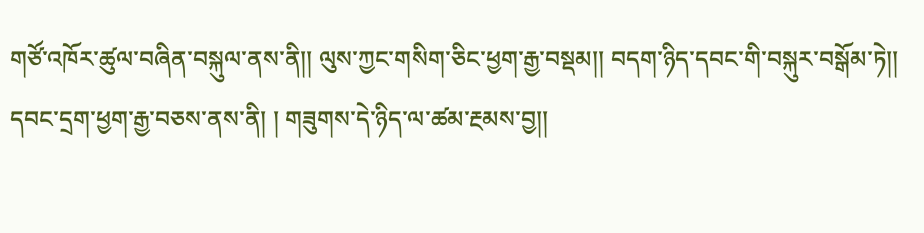གཙོ་འཁོར་ཚུལ་བཞིན་བསྐུལ་ནས་ནི།། ལུས་ཀྱང་གསིག་ཅིང་ཕྱག་རྒྱ་བསྡམ།། བདག་ཉིད་དབང་གི་བསྐུར་བསྒོམ་ཏེ།། དབང་དྲག་ཕྱག་རྒྱ་བཅས་ནས་ནི། ། གཟུགས་དེ་ཉིད་ལ་ཚམ་རྔམས་བྱ།།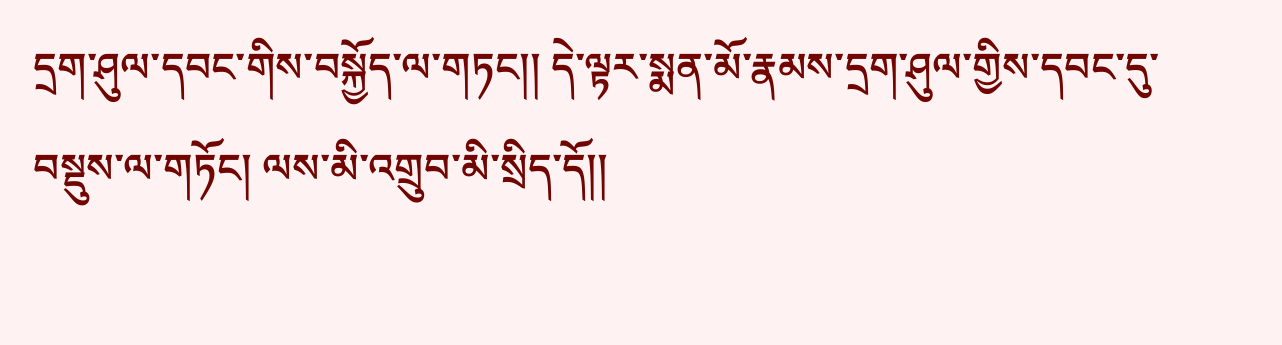དྲག་ཤུལ་དབང་གིས་བསྐྱོད་ལ་གཏང།། དེ་ལྟར་སྨན་མོ་རྣམས་དྲག་ཤུལ་གྱིས་དབང་དུ་བསྡུས་ལ་གཏོང། ལས་མི་འགྲུབ་མི་སྲིད་དོ།།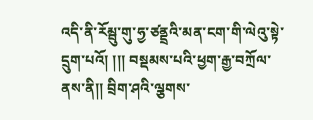འདི་ནི་རོམྦུ་གུ་ཧྱ་ཙནྡྲའི་མན་ངག་གི་ལེའུ་སྟེ་དྲུག་པའོ། །།། བསྡམས་པའི་ཕྱག་རྒྱ་བཀྲོལ་ནས་ནི།། བྲིག་ཤའི་ལྕགས་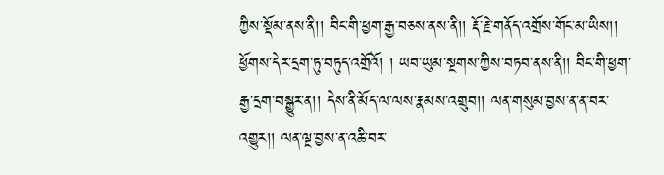ཀྱིས་སྡོམ་ནས་ནི།། བིང་གི་ཕྱག་རྒྱ་བཅས་ནས་ནི།། རྡོ་རྗེ་གནོད་འགྲོས་གོང་མ་ཡིས།། ཕྱོགས་དེར་དྲག་ཏུ་བཏུད་འགྲོའོ། ། ཡབ་ཡུམ་སྔགས་ཀྱིས་བཏབ་ནས་ནི།། བིང་གི་ཕྱག་རྒྱ་དྲག་བསྒྱུར་ན།། དེས་ནི་མོད་ལ་ལས་རྣམས་འགྲུབ།། ལན་གསུམ་བྱས་ན་ན་བར་འགྱུར།། ལན་ལྔ་བྱས་ན་འཆི་བར་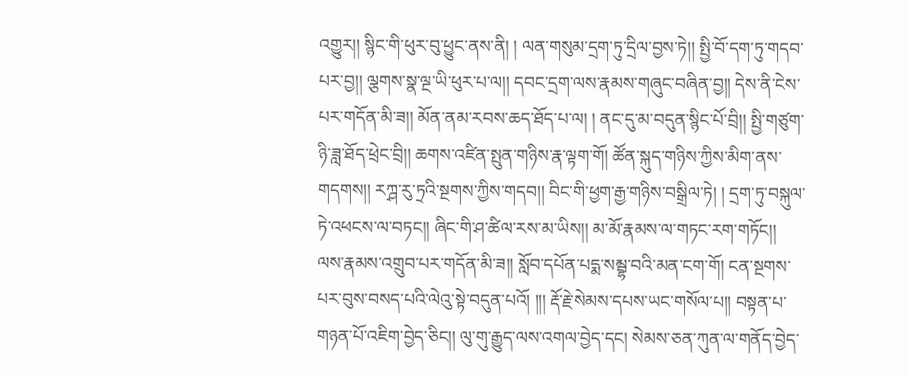འགྱུར།། སྙིང་གི་ཕུར་བུ་ཕྱུང་ནས་ནི། ། ལན་གསུམ་དྲག་ཏུ་དྲིལ་བྱས་ཏེ།། སྤྱི་བོ་དག་ཏུ་གདབ་པར་བྱ།། ལྕགས་སྣ་ལྔ་ཡི་ཕུར་པ་ལ།། དབང་དྲག་ལས་རྣམས་གཞུང་བཞིན་བྱ།། དེས་ནི་ངེས་པར་གདོན་མི་ཟ།། མོན་ནམ་རབས་ཆད་ཐོད་པ་ལ། ། ནང་དུ་མ་བདུན་སྙིང་པོ་བྲི།། སྤྱི་གཙུག་ཉི་ཟླ་ཐོད་ཕྲེང་བྲི།། ཆགས་འཛིན་སྤུན་གཉིས་རྣ་ལྟག་གོ། ཚོན་སྐུད་གཉིས་ཀྱིས་མིག་ནས་གདགས།། རཀྴ་རུ་ཏྲའི་སྔགས་ཀྱིས་གདབ།། བིང་གི་ཕྱག་རྒྱ་གཉིས་བསྒྲིལ་ཏེ། ། དྲག་ཏུ་བསྐུལ་ཏེ་འཕངས་ལ་བཏང།། ཞིང་གི་ཤ་ཚིལ་རས་མ་ཡིས།། མ་མོ་རྣམས་ལ་གཏང་རག་གཏོང།། ལས་རྣམས་འགྲུབ་པར་གདོན་མི་ཟ།། སློབ་དཔོན་པདྨ་སམྦྷ་བའི་མན་ངག་གོ། ངན་སྔགས་པར་བུས་བསད་པའི་ལེའུ་སྟེ་བདུན་པའོ། །།། རྡོ་རྗེ་སེམས་དཔས་ཡང་གསོལ་པ།། བསྟན་པ་གཉན་པོ་འཇིག་བྱེད་ཅིང།། ལུ་གུ་རྒྱུད་ལས་འགལ་བྱེད་དང། སེམས་ཅན་ཀུན་ལ་གནོད་བྱེད་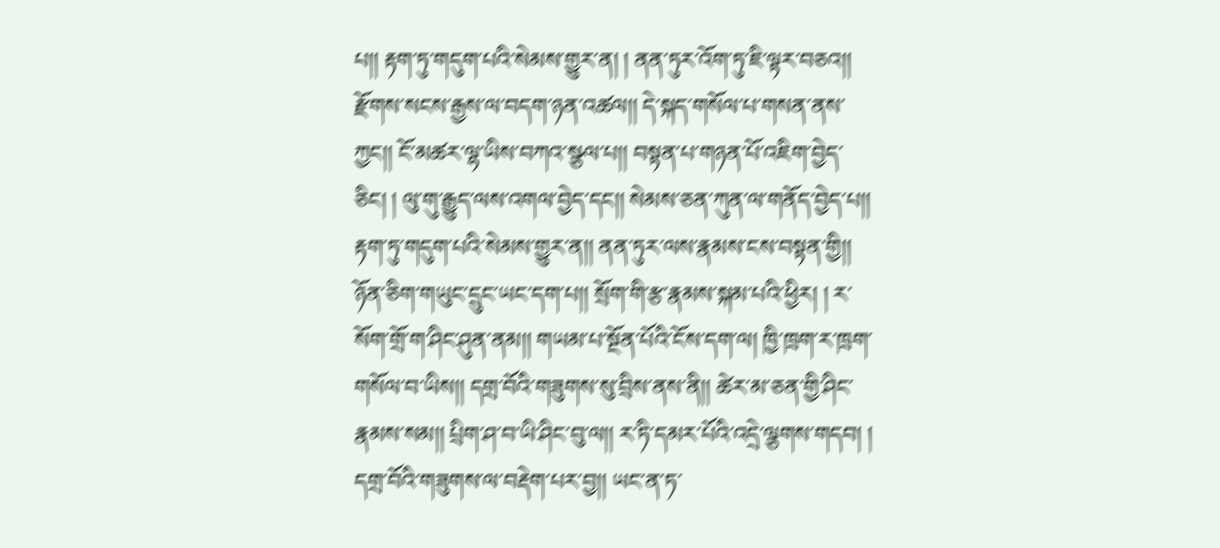པ།། རྟག་ཏུ་གདུག་པའི་སེམས་གྱུར་ན། ། ནན་ཏུར་འོག་ཏུ་ཇི་ལྟར་བཅའ།། རྫོགས་སངས་རྒྱས་ལ་བདག་ཉན་འཚལ།། དེ་སྐད་གསོལ་པ་གསན་ནས་ཀྱང།། ངོ་མཚར་ལྷ་ཡིས་བཀའ་སྩལ་པ།། བསྟན་པ་གཉན་པོ་འཇིག་བྱེད་ཅིང། ། ལུ་གུ་རྒྱུད་ལས་འགལ་བྱེད་དང།། སེམས་ཅན་ཀུན་ལ་གནོད་བྱེད་པ།། རྟག་ཏུ་གདུག་པའི་སེམས་གྱུར་ན།། ནན་ཏུར་ལས་རྣམས་ངས་བསྟན་གྱི།། ཉོན་ཅིག་གཡུང་དྲུང་ཡང་དག་པ།། སྲོག་གི་རྩ་རྣམས་སྐམ་པའི་ཕྱིར། ། ར་སོག་གྲོ་ག་ཤིང་ཤུན་ནམ།། གཡམ་པ་སྔོན་པོའི་ངོས་དག་ལ། ཁྱི་ཁྲག་ར་ཁྲག་གསོལ་བ་ཡིས།། དགྲ་བོའི་གཟུགས་སུ་བྲིས་ནས་ནི།། ཚེར་མ་ཅན་གྱི་ཤིང་རྣམས་སམ།། པྲིག་ཤ་བ་ཡི་ཤིང་བུ་ལ།། ར་ཏི་དམར་པོའི་འདྲེ་ལྕགས་གདབ། ། དགྲ་བོའི་གཟུགས་ལ་བརྡེག་པར་བྱ།། ཡང་ན་ཏ་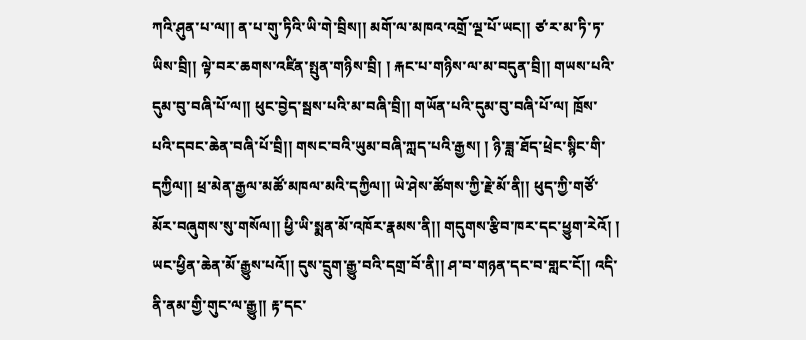ཀའི་ཤུན་པ་ལ།། ན་པ་གུ་ཏིའི་ཡི་གེ་བྲིས།། མགོ་ལ་མཁའ་འགྲོ་ལྔ་པོ་ཡང།། ཙ་ར་མ་ཏི་ཏ་ཡིས་བྲི།། ལྟེ་བར་ཆགས་འཛིན་སྤུན་གཉིས་བྲི། ། རྐང་པ་གཉིས་ལ་མ་བདུན་བྲི།། གཡས་པའི་དུམ་བུ་བཞི་པོ་ལ།། ཕུང་བྱེད་སྦས་པའི་མ་བཞི་བྲི།། གཡོན་པའི་དུམ་བུ་བཞི་པོ་ལ། ཁྲོས་པའི་དབང་ཆེན་བཞི་པོ་བྲི།། གསང་བའི་ཡུམ་བཞི་ཀླད་པའི་རྒྱས། ། ཉི་ཟླ་ཐོད་ཕྲེང་སྙིང་གི་དཀྱིལ།། ཕྲ་མེན་རྒྱལ་མཚོ་མཁལ་མའི་དཀྱིལ།། ཡེ་ཤེས་ཚོགས་ཀྱི་རྗེ་མོ་ནི།། ཕུད་ཀྱི་གཙོ་མོར་བཞུགས་སུ་གསོལ།། ཕྱི་ཡི་སྨན་མོ་འཁོར་རྣམས་ནི།། གདུགས་རྩིབ་ཁར་དང་ཕྱུག་རེའོ། ། ཡང་ཕྱིན་ཆེན་མོ་རྒྱུས་པའོ།། དུས་དྲུག་རྒྱུ་བའི་དགྲ་བོ་ནི།། ཤ་བ་གཉན་དང་བ་གླང་ངོ།། འདི་ནི་ནམ་གྱི་གུང་ལ་རྒྱུ།། རྟ་དང་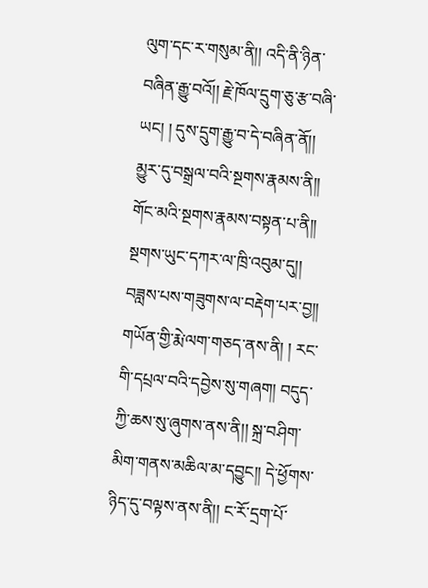ལུག་དང་ར་གསུམ་ནི།། འདི་ནི་ཉིན་བཞིན་རྒྱུ་བའོ།། རྗེ་ཁོལ་དྲུག་ཅུ་རྩ་བཞི་ཡང། ། དུས་དྲུག་རྒྱུ་བ་དེ་བཞིན་ནོ།། མྱུར་དུ་བསྒྲལ་བའི་སྔགས་རྣམས་ནི།། གོང་མའི་སྔགས་རྣམས་བསྟན་པ་ནི།། སྔགས་ཡུང་དཀར་ལ་ཁྲི་འབུམ་དུ།། བཟླས་པས་གཟུགས་ལ་བརྡེག་པར་བྱ།། གཡོན་གྱི་རྨེ་ལག་གཅད་ནས་ནི། ། རང་གི་དཔྲལ་བའི་དབྱེས་སུ་གཞག། བདུད་ཀྱི་ཆས་སུ་ཞུགས་ནས་ནི།། སྐྲ་བཤིག་མིག་གནས་མཆིལ་མ་དབྱུང།། དེ་ཕྱོགས་ཉིད་དུ་བལྟས་ནས་ནི།། ང་རོ་དྲག་པོ་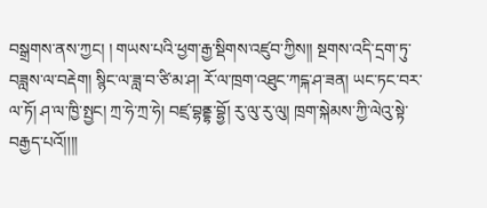བསྒྲགས་ནས་ཀྱང། ། གཡས་པའི་ཕྱག་རྒྱ་སྡིགས་འཛུབ་ཀྱིས།། སྔགས་འདི་དྲག་ཏུ་བཟླས་ལ་བརྡེག། སྙིང་ལ་ཟླ་བ་ཙི་མ་ཤ། རོ་ལ་ཁྲག་འཐུང་ཀངྐ་ཤ་ཟན། ཡང་ཏང་བར་ལ་ཏོ། ཤ་ལ་ཁྱི་སྤྱང། ཀྲ་ཧེ་ཀྲ་ཧེ། བཛྲ་བྷནྡྷ་བྷྱོ། རུ་ལུ་རུ་ལུ། ཁྲག་སྐེམས་ཀྱི་ལེའུ་སྟེ་བརྒྱད་པའོ།།།།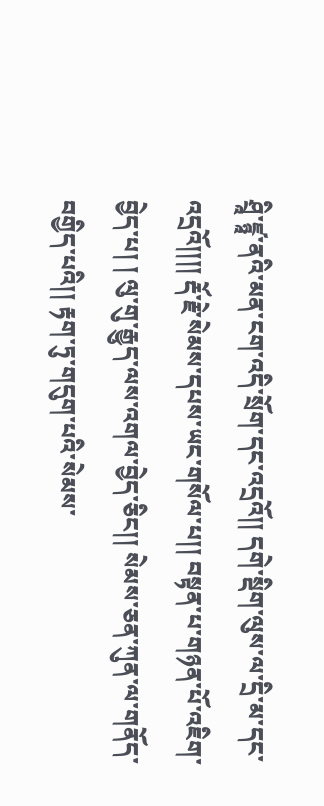ཤྲཱི་ཛྙཱ་ནའི་མན་ངག་འདི་སྲོག་དང་འདྲའོ།། དགེ་སྡིག་ལུས་ལ་དྲི་མ་དང་འདྲའོ།།།། རྡོ་རྗེ་སེམས་དཔས་ཡང་གསོལ་པ།། བསྟན་པ་གཉན་པོ་འཇིག་བྱེད་པ། ། ལུ་གུ་རྒྱུད་ལས་འགལ་བྱེད་ཅིང།། སེམས་ཅན་ཀུན་ལ་གནོད་བགྱིད་པའི།། རྟག་ཏུ་གདུག་པའི་སེམས་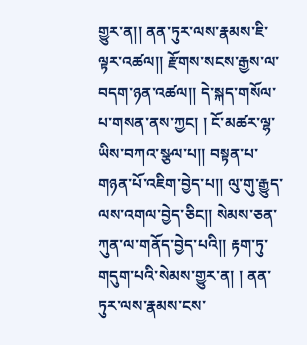གྱུར་ན།། ནན་ཏུར་ལས་རྣམས་ཇི་ལྟར་འཚལ།། རྫོགས་སངས་རྒྱས་ལ་བདག་ཉན་འཚལ།། དེ་སྐད་གསོལ་པ་གསན་ནས་ཀྱང། ། ངོ་མཚར་ལྷ་ཡིས་བཀའ་སྩལ་པ།། བསྟན་པ་གཉན་པོ་འཇིག་བྱེད་པ།། ལུ་གུ་རྒྱུད་ལས་འགལ་བྱེད་ཅིང།། སེམས་ཅན་ཀུན་ལ་གནོད་བྱེད་པའི།། རྟག་ཏུ་གདུག་པའི་སེམས་གྱུར་ན། ། ནན་ཏུར་ལས་རྣམས་ངས་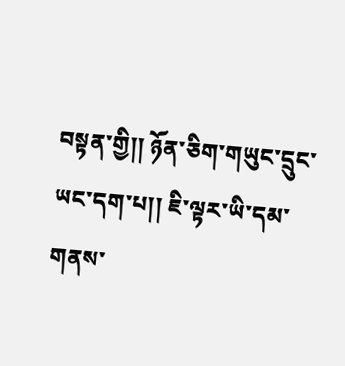བསྟན་གྱི།། ཉོན་ཅིག་གཡུང་དྲུང་ཡང་དག་པ།། ཇི་ལྟར་ཡི་དམ་གནས་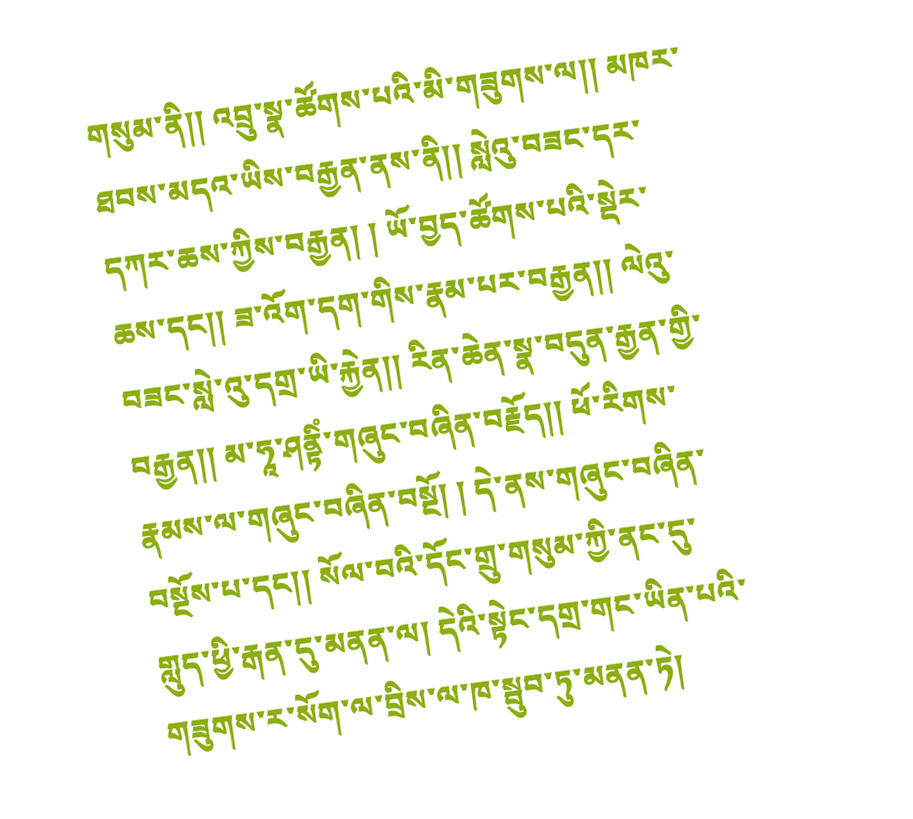གསུམ་ནི།། འབྲུ་སྣ་ཚོགས་པའི་མི་གཟུགས་ལ།། མཁར་ཐབས་མདའ་ཡིས་བརྒྱན་ནས་ནི།། སླེའུ་བཟང་དར་དཀར་ཆས་ཀྱིས་བརྒྱན། ། ཡོ་བྱད་ཚོགས་པའི་སྡེར་ཆས་དང།། ཟ་འོག་དག་གིས་རྣམ་པར་བརྒྱན།། ལེའུ་བཟང་སླེ་འུ་དགྲ་ཡི་རྐྱེན།། རིན་ཆེན་སྣ་བདུན་རྒྱན་གྱི་བརྒྱན།། མ་ཧཱ་ཤནྟིཾ་གཞུང་བཞིན་བརྗོད།། ཕོ་རིགས་རྣམས་ལ་གཞུང་བཞིན་བསྔོ། ། དེ་ནས་གཞུང་བཞིན་བསྔོས་པ་དང།། སོལ་བའི་དོང་གྲུ་གསུམ་ཀྱི་ནང་དུ་གླུད་ཕྱི་རྒན་དུ་མནན་ལ། དེའི་སྟེང་དགྲ་གང་ཡིན་པའི་གཟུགས་ར་སོག་ལ་བྲིས་ལ་ཁ་སྦུབ་ཏུ་མནན་ཏེ།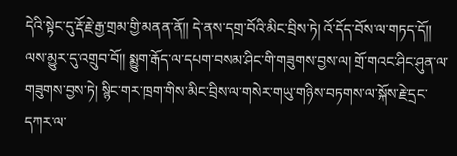དེའི་སྟེང་དུ་རྡོ་རྗེ་རྒྱ་གྲམ་གྱི་མནན་ནོ།། དེ་ནས་དགྲ་བོའི་མིང་བྲིས་ཏེ། འོ་དོད་བོས་ལ་གཏད་དོ།། ལས་མྱུར་དུ་འགྲུབ་བོ།། སྨྱུག་རྒོད་ལ་དཔག་བསམ་ཤིང་གི་གཟུགས་བྱས་ལ། གྲོ་གའང་ཤིང་ཤུན་ལ་གཟུགས་བྱས་ཏེ། སྙིང་གར་ཁྲག་གིས་མིང་བྲིས་ལ་གསེར་གཡུ་གཉིས་བཏགས་ལ་སྐོས་རྗེ་དྲང་དཀར་ལ་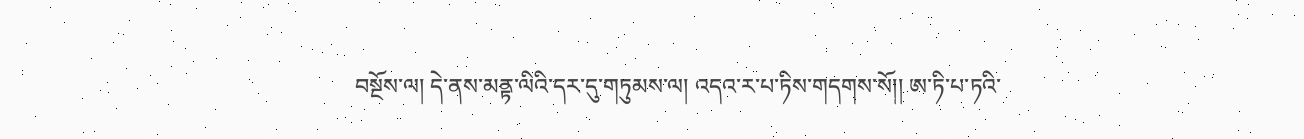བསྔོས་ལ། དེ་ནས་མནྟ་ལིའི་དར་དུ་གཏུམས་ལ། འདའ་ར་པ་ཏིས་གདགས་སོ།། ཨ་ཏི་པ་ཏའི་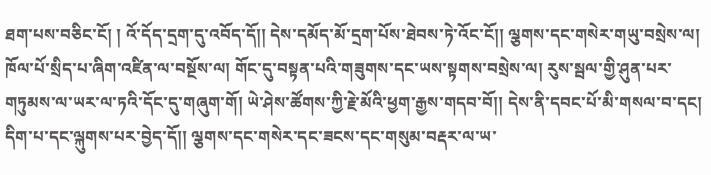ཐག་པས་བཅིང་ངོ། ། འོ་དོད་དྲག་དུ་འབོད་དོ།། དེས་དམོད་མོ་དྲག་པོས་ཐེབས་ཏེ་འོང་ངོ།། ལྕགས་དང་གསེར་གཡུ་བསྲེས་ལ། ཁོལ་པོ་སྲིད་པ་ཞིག་འཛིན་ལ་བསྔོས་ལ། གོང་དུ་བསྟན་པའི་གཟུགས་དང་ཡས་སྟགས་བསྲེས་ལ། རུས་སྦལ་གྱི་ཤུན་པར་གཏུམས་ལ་ཡར་ལ་ཏའི་དོང་དུ་གཞུག་གོ། ཡེ་ཤེས་ཚོགས་ཀྱི་རྗེ་མོའི་ཕྱག་རྒྱས་གདབ་བོ།། དེས་ནི་དབང་པོ་མི་གསལ་བ་དང། དིག་པ་དང་ལྐུགས་པར་བྱེད་དོ།། ལྕགས་དང་གསེར་དང་ཟངས་དང་གསུམ་བརྡར་ལ་ཡ་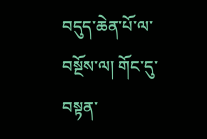བདུད་ཆེན་པོ་ལ་བསྔོས་ལ། གོང་དུ་བསྟན་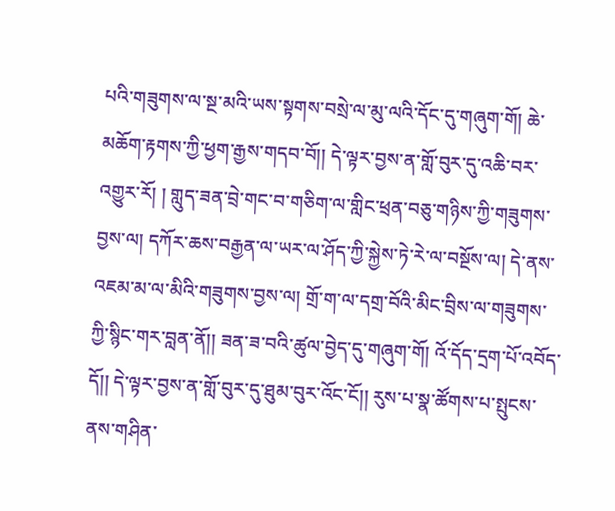པའི་གཟུགས་ལ་སྔ་མའི་ཡས་སྟགས་བསྲེ་ལ་མུ་ལའི་དོང་དུ་གཞུག་གོ། ཆེ་མཆོག་རྟགས་ཀྱི་ཕྱག་རྒྱས་གདབ་བོ།། དེ་ལྟར་བྱས་ན་གློ་བུར་དུ་འཆི་བར་འགྱུར་རོ། ། གླུད་ཟན་བྲེ་གང་བ་གཅིག་ལ་གླིང་ཕྲན་བཅུ་གཉིས་ཀྱི་གཟུགས་བྱས་ལ། དཀོར་ཆས་བརྒྱན་ལ་ཡར་ལ་ཤོད་ཀྱི་སྐྱེས་ཏེ་རེ་ལ་བསྔོས་ལ། དེ་ནས་འཇམ་མ་ལ་མིའི་གཟུགས་བྱས་ལ། གྲོ་ག་ལ་དགྲ་བོའི་མིང་བྲིས་ལ་གཟུགས་ཀྱི་སྙིང་གར་བླན་ནོ།། ཟན་ཟ་བའི་ཚུལ་བྱེད་དུ་གཞུག་གོ། འོ་དོད་དྲག་པོ་འབོད་དོ།། དེ་ལྟར་བྱས་ན་གློ་བུར་དུ་ཐུམ་བུར་འོང་ངོ།། རུས་པ་སྣ་ཚོགས་པ་སྤུངས་ནས་གཤིན་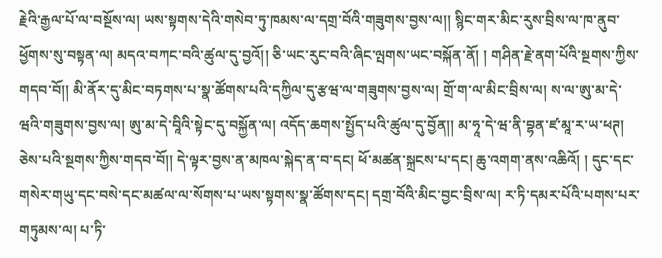རྗེའི་རྒྱལ་པོ་ལ་བསྔོས་ལ། ཡས་སྟགས་དེའི་གསེབ་ཏུ་ཁམས་ལ་དགྲ་བོའི་གཟུགས་བྱས་ལ།། སྙིང་གར་མིང་རུས་བྲིས་ལ་ཁ་ནུབ་ཕྱོགས་སུ་བསྟན་ལ། མདའ་བཀང་བའི་ཚུལ་དུ་བྱའོ།། ཅི་ཡང་རུང་བའི་ཞིང་ལྤགས་ཡང་བསྐོན་ནོ། ། གཤིན་རྗེ་ནག་པོའི་སྔགས་ཀྱིས་གདབ་བོ།། མི་ནོར་དུ་མིང་བཏགས་པ་སྣ་ཚོགས་པའི་དཀྱིལ་དུ་རྩཝ་ལ་གཟུགས་བྱས་ལ། གྲོ་ག་ལ་མིང་བྲིས་ལ། ས་ལ་ཨུ་མ་དེ་ཝའི་གཟུགས་བྱས་ལ། ཨུ་མ་དེ་བཱིའི་སྟེང་དུ་བསྐྱོན་ལ། འདོད་ཆགས་སྤྱོད་པའི་ཚུལ་དུ་བྱོན།། མ་ཧཱ་དེ་ཝ་ནི་བྷན་ཛ་མཱ་ར་ཡ་ཕཊ། ཅེས་པའི་སྔགས་ཀྱིས་གདབ་བོ།། དེ་ལྟར་བྱས་ན་མཁལ་སྐེད་ན་བ་དང། ཕོ་མཚན་སྐྲངས་པ་དང། ཆུ་འགག་ནས་འཆིའོ། ། དུང་དང་གསེར་གཡུ་དང་བསེ་དང་མཚལ་ལ་སོགས་པ་ཡས་སྟགས་སྣ་ཚོགས་དང། དགྲ་བོའི་མིང་བྱང་བྲིས་ལ། ར་ཏི་དམར་པོའི་པགས་པར་གཏུམས་ལ། པ་ཏི་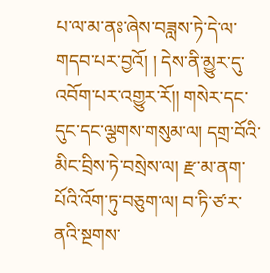པ་ལ་མ་ནཿ་ཞེས་བཟླས་ཏེ་དེ་ལ་གདབ་པར་བྱའོ། ། དེས་ནི་མྱུར་དུ་འབོག་པར་འགྱུར་རོ།། གསེར་དང་དུང་དང་ལྕགས་གསུམ་ལ། དགྲ་བོའི་མིང་བྲིས་ཏེ་བསྲེས་ལ། རྫ་མ་ནག་པོའི་འོག་ཏུ་བཅུག་ལ། བ་ཏི་ཙ་ར་ནའི་སྔགས་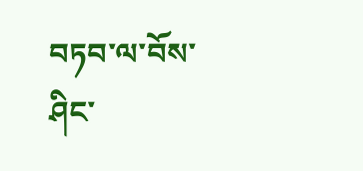བཏབ་ལ་བོས་ཤིང་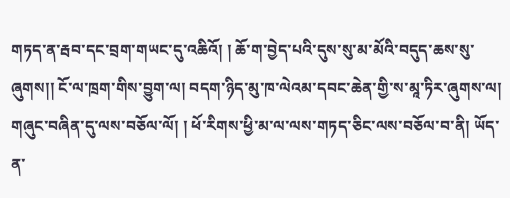གཏད་ན་རྦབ་དང་བྲག་གཡང་དུ་འཆིའོ། ། ཆོ་ག་བྱེད་པའི་དུས་སུ་མ་མོའི་བདུད་ཆས་སུ་ཞུགས།། ངོ་ལ་ཁྲག་གིས་བྱུག་ལ། བདག་ཉིད་མུ་ཁ་ལེའམ་དབང་ཆེན་གྱི་ས་མཱ་ཏིར་ཞུགས་ལ། གཞུང་བཞིན་དུ་ལས་བཅོལ་ལོ། ། ཕོ་རིགས་ཕྱི་མ་ལ་ལས་གཏད་ཅིང་ལས་བཅོལ་བ་ནི། ཡོད་ན་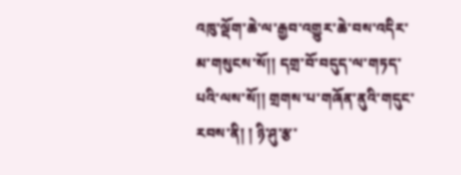འཁུ་ལྡོག་ཆེ་ལ་རྒྱབ་འགྱུར་ཆེ་བས་འདིར་མ་གསུངས་སོ།། དགྲ་བོ་བདུད་ལ་གཏད་པའི་ལས་སོ།། གྲགས་པ་གཞོན་ནུའི་གདུང་རབས་ནི། ། ཉི་ཤུ་རྩ་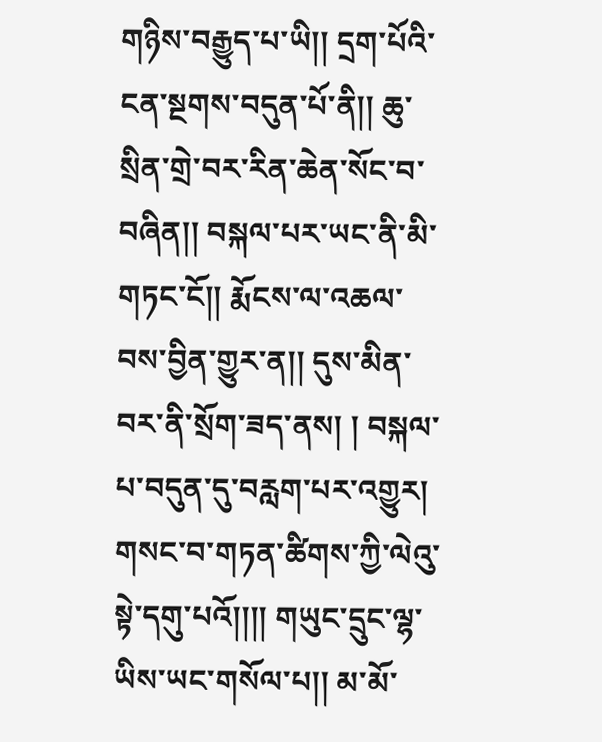གཉིས་བརྒྱུད་པ་ཡི།། དྲག་པོའི་ངན་སྔགས་བདུན་པོ་ནི།། ཆུ་སྲིན་གྲེ་བར་རིན་ཆེན་སོང་བ་བཞིན།། བསྐལ་པར་ཡང་ནི་མི་གཏང་ངོ།། རྨོངས་ལ་འཆལ་བས་བྱིན་གྱུར་ན།། དུས་མིན་བར་ནི་སྲོག་ཟད་ནས། ། བསྐལ་པ་བདུན་དུ་བརླག་པར་འགྱུར། གསང་བ་གཏན་ཚིགས་ཀྱི་ལེའུ་སྟེ་དགུ་པའོ།།།། གཡུང་དྲུང་ལྷ་ཡིས་ཡང་གསོལ་པ།། མ་མོ་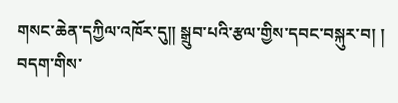གསང་ཆེན་དཀྱིལ་འཁོར་དུ།། སྒྲུབ་པའི་རྩལ་གྱིས་དབང་བསྐུར་བ། ། བདག་གིས་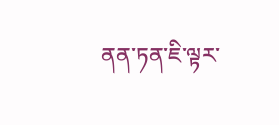ནན་ཏན་ཇི་ལྟར་